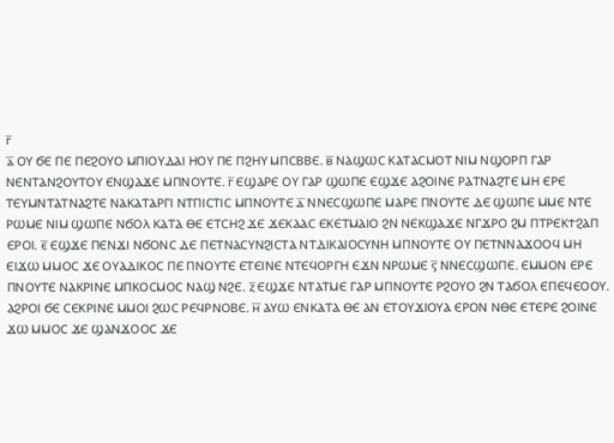ⲅ̅
ⲁ̅ ⲞⲨ ϬⲈ ⲠⲈ ⲠⲈϨⲞⲨⲞ ⲘⲠⲒⲞⲨⲆⲀⲒ ⲎⲞⲨ ⲠⲈ ⲠϨⲎⲨ ⲘⲠⲤⲂⲂⲈ. ⲃ̅ ⲚⲀϢⲰⲤ ⲔⲀⲦⲀⲤⲘⲞⲦ ⲚⲒⲘ ⲚϢⲞⲢⲠ ⲄⲀⲢ ⲚⲈⲚⲦⲀⲚϨⲞⲨⲦⲞⲨ ⲈⲚϢⲀϪⲈ ⲘⲠⲚⲞⲨⲦⲈ. ⲅ̅ ⲈϢⲀⲢⲈ ⲞⲨ ⲄⲀⲢ ϢⲰⲠⲈ ⲈϢϪⲈ ⲀϨⲞⲒⲚⲈ ⲢⲀⲦⲚⲀϨⲦⲈ ⲘⲎ ⲈⲢⲈ ⲦⲈⲨⲘⲚⲦⲀⲦⲚⲀϨⲦⲈ ⲚⲀⲔⲀⲦⲀⲢⲄⲒ ⲚⲦⲠⲒⲤⲦⲒⲤ ⲘⲠⲚⲞⲨⲦⲈ ⲇ̅ ⲚⲚⲈⲤϢⲰⲠⲈ ⲘⲀⲢⲈ ⲠⲚⲞⲨⲦⲈ ⲆⲈ ϢⲰⲠⲈ ⲘⲘⲈ ⲚⲦⲈ ⲢⲰⲘⲈ ⲚⲒⲘ ϢⲰⲠⲈ ⲚϬⲞⲖ ⲔⲀⲦⲀ ⲐⲈ ⲈⲦⲤⲎϨ ϪⲈ ϪⲈⲔⲀⲀⲤ ⲈⲔⲈⲦⲘⲀⲒⲞ ϨⲚ ⲚⲈⲔϢⲀϪⲈ ⲚⲄϪⲢⲞ ϨⲘ ⲠⲦⲢⲈⲔϮϨⲀⲠ ⲈⲢⲞⲒ. ⲉ̅ ⲈϢϪⲈ ⲠⲈⲚϪⲒ ⲚϬⲞⲚⲤ ⲆⲈ ⲠⲈⲦⲚⲀⲤⲨⲚϨⲒⲤⲦⲀ ⲚⲦⲆⲒⲔⲀⲒⲞⲤⲨⲚⲎ ⲘⲠⲚⲞⲨⲦⲈ ⲞⲨ ⲠⲈⲦⲚⲚⲀϪⲞⲞϤ ⲘⲎ ⲈⲒϪⲰ ⲘⲘⲞⲤ ϪⲈ ⲞⲨⲀⲆⲒⲔⲞⲤ ⲠⲈ ⲠⲚⲞⲨⲦⲈ ⲈⲦⲈⲒⲚⲈ ⲚⲦⲈϤⲞⲢⲄⲎ ⲈϪⲚ ⲚⲢⲰⲘⲈ ⲋ̅ ⲚⲚⲈⲤϢⲰⲠⲈ. ⲈⲘⲘⲞⲚ ⲈⲢⲈ ⲠⲚⲞⲨⲦⲈ ⲚⲀⲔⲢⲒⲚⲈ ⲘⲠⲔⲞⲤⲘⲞⲤ ⲚⲀϢ ⲚϨⲈ. ⲍ̅ ⲈϢϪⲈ ⲚⲦⲀⲦⲘⲈ ⲄⲀⲢ ⲘⲠⲚⲞⲨⲦⲈ ⲢϨⲞⲨⲞ ϨⲚ ⲦⲀϬⲞⲖ ⲈⲠⲈϤⲈⲞⲞⲨ. ⲀϨⲢⲞⲒ ϬⲈ ⲤⲈⲔⲢⲒⲚⲈ ⲘⲘⲞⲒ ϨⲰⲤ ⲢⲈϤⲢⲚⲞⲂⲈ. ⲏ̅ ⲀⲨⲰ ⲈⲚⲔⲀⲦⲀ ⲐⲈ ⲀⲚ ⲈⲦⲞⲨϪⲒⲞⲨⲀ ⲈⲢⲞⲚ ⲚⲐⲈ ⲈⲦⲈⲢⲈ ϨⲞⲒⲚⲈ ϪⲰ ⲘⲘⲞⲤ ϪⲈ ϢⲀⲚϪⲞⲞⲤ ϪⲈ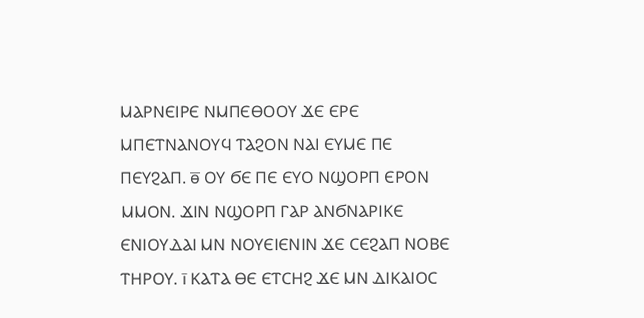ⲘⲀⲢⲚⲈⲒⲢⲈ ⲚⲘⲠⲈⲐⲞⲞⲨ ϪⲈ ⲈⲢⲈ ⲘⲠⲈⲦⲚⲀⲚⲞⲨϤ ⲦⲀϨⲞⲚ ⲚⲀⲒ ⲈⲨⲘⲈ ⲠⲈ ⲠⲈⲨϨⲀⲠ. ⲑ̅ ⲞⲨ ϬⲈ ⲠⲈ ⲈⲨⲞ ⲚϢⲞⲢⲠ ⲈⲢⲞⲚ ⲘⲘⲞⲚ. ϪⲒⲚ ⲚϢⲞⲢⲠ ⲄⲀⲢ ⲀⲚϬⲚⲀⲢⲒⲔⲈ ⲈⲚⲒⲞⲨⲆⲀⲒ ⲘⲚ ⲚⲞⲨⲈⲒⲈⲚⲒⲚ ϪⲈ ⲤⲈϨⲀⲠ ⲚⲞⲂⲈ ⲦⲎⲢⲞⲨ. ⲓ̅ ⲔⲀⲦⲀ ⲐⲈ ⲈⲦⲤⲎϨ ϪⲈ ⲘⲚ ⲆⲒⲔⲀⲒⲞⲤ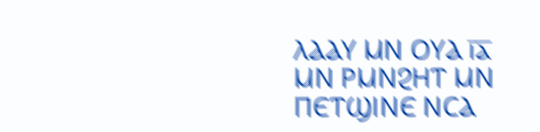ⲖⲀⲀⲨ ⲘⲚ ⲞⲨⲀ ⲓ̅ⲁ̅ ⲘⲚ ⲢⲘⲚϨⲎⲦ ⲘⲚ ⲠⲈⲦϢⲒⲚⲈ ⲚⲤⲀ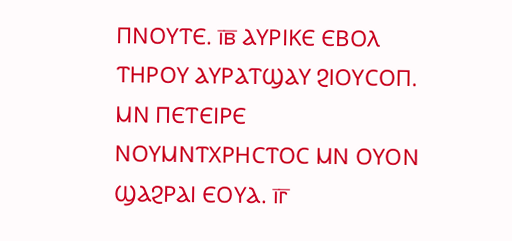ⲠⲚⲞⲨⲦⲈ. ⲓ̅ⲃ̅ ⲀⲨⲢⲒⲔⲈ ⲈⲂⲞⲖ ⲦⲎⲢⲞⲨ ⲀⲨⲢⲀⲦϢⲀⲨ ϨⲒⲞⲨⲤⲞⲠ. ⲘⲚ ⲠⲈⲦⲈⲒⲢⲈ ⲚⲞⲨⲘⲚⲦⲬⲢⲎⲤⲦⲞⲤ ⲘⲚ ⲞⲨⲞⲚ ϢⲀϨⲢⲀⲒ ⲈⲞⲨⲀ. ⲓ̅ⲅ̅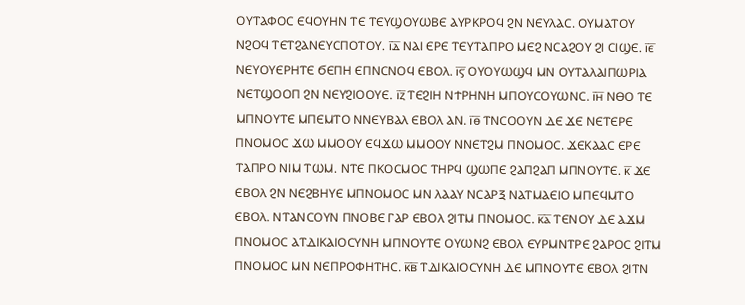ⲞⲨⲦⲀⲪⲞⲤ ⲈϤⲞⲨⲎⲚ ⲦⲈ ⲦⲈⲨϢⲞⲨⲰⲂⲈ ⲀⲨⲢⲔⲢⲞϤ ϨⲚ ⲚⲈⲨⲖⲀⲤ. ⲞⲨⲘⲀⲦⲞⲨ ⲚϨⲞϤ ⲦⲈⲦϨⲀⲚⲈⲨⲤⲠⲞⲦⲞⲨ. ⲓ̅ⲇ̅ ⲚⲀⲒ ⲈⲢⲈ ⲦⲈⲨⲦⲀⲠⲢⲞ ⲘⲈϨ ⲚⲤⲀϨⲞⲨ ϨⲒ ⲤⲒϢⲈ. ⲓ̅ⲉ̅ ⲚⲈⲨⲞⲨⲈⲢⲎⲦⲈ ϬⲈⲠⲎ ⲈⲠⲚⲤⲚⲞϤ ⲈⲂⲞⲖ. ⲓ̅ⲋ̅ ⲞⲨⲞⲨⲰϢϤ ⲘⲚ ⲞⲨⲦⲀⲖⲀⲒⲠⲰⲢⲒⲀ ⲚⲈⲦϢⲞⲞⲠ ϨⲚ ⲚⲈⲨϨⲒⲞⲞⲨⲈ. ⲓ̅ⲍ̅ ⲦⲈϨⲒⲎ ⲚϮⲢⲎⲚⲎ ⲘⲠⲞⲨⲤⲞⲨⲰⲚⲤ. ⲓ̅ⲏ̅ ⲚⲐⲞ ⲦⲈ ⲘⲠⲚⲞⲨⲦⲈ ⲘⲠⲈⲘⲦⲞ ⲚⲚⲈⲨⲂⲀⲖ ⲈⲂⲞⲖ ⲀⲚ. ⲓ̅ⲑ̅ ⲦⲚⲤⲞⲞⲨⲚ ⲆⲈ ϪⲈ ⲚⲈⲦⲈⲢⲈ ⲠⲚⲞⲘⲞⲤ ϪⲰ ⲘⲘⲞⲞⲨ ⲈϤϪⲰ ⲘⲘⲞⲞⲨ ⲚⲚⲈⲦϨⲘ ⲠⲚⲞⲘⲞⲤ. ϪⲈⲔⲀⲀⲤ ⲈⲢⲈ ⲦⲀⲠⲢⲞ ⲚⲒⲘ ⲦⲰⲘ. ⲚⲦⲈ ⲠⲔⲞⲤⲘⲞⲤ ⲦⲎⲢϤ ϢⲰⲠⲈ ϨⲀⲠϨⲀⲠ ⲘⲠⲚⲞⲨⲦⲈ. ⲕ̅ ϪⲈ ⲈⲂⲞⲖ ϨⲚ ⲚⲈϨⲂⲎⲨⲈ ⲘⲠⲚⲞⲘⲞⲤ ⲘⲚ ⲖⲀⲀⲨ ⲚⲤⲀⲢⲜ ⲚⲀⲦⲘⲀⲈⲒⲞ ⲘⲠⲈϤⲘⲦⲞ ⲈⲂⲞⲖ. ⲚⲦⲀⲚⲤⲞⲨⲚ ⲠⲚⲞⲂⲈ ⲄⲀⲢ ⲈⲂⲞⲖ ϨⲒⲦⲘ ⲠⲚⲞⲘⲞⲤ. ⲕ̅ⲁ̅ ⲦⲈⲚⲞⲨ ⲆⲈ ⲀϪⲘ ⲠⲚⲞⲘⲞⲤ ⲀⲦⲆⲒⲔⲀⲒⲞⲤⲨⲚⲎ ⲘⲠⲚⲞⲨⲦⲈ ⲞⲨⲰⲚϨ ⲈⲂⲞⲖ ⲈⲨⲢⲘⲚⲦⲢⲈ ϨⲀⲢⲞⲤ ϨⲒⲦⲘ ⲠⲚⲞⲘⲞⲤ ⲘⲚ ⲚⲈⲠⲢⲞⲪⲎⲦⲎⲤ. ⲕ̅ⲃ̅ ⲦⲆⲒⲔⲀⲒⲞⲤⲨⲚⲎ ⲆⲈ ⲘⲠⲚⲞⲨⲦⲈ ⲈⲂⲞⲖ ϨⲒⲦⲚ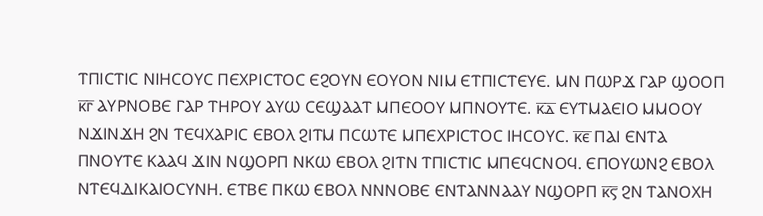ⲦⲠⲒⲤⲦⲒⲤ ⲚⲒⲎⲤⲞⲨⲤ ⲠⲈⲬⲢⲒⲤⲦⲞⲤ ⲈϨⲞⲨⲚ ⲈⲞⲨⲞⲚ ⲚⲒⲘ ⲈⲦⲠⲒⲤⲦⲈⲨⲈ. ⲘⲚ ⲠⲰⲢϪ ⲄⲀⲢ ϢⲞⲞⲠ ⲕ̅ⲅ̅ ⲀⲨⲢⲚⲞⲂⲈ ⲄⲀⲢ ⲦⲎⲢⲞⲨ ⲀⲨⲰ ⲤⲈϢⲀⲀⲦ ⲘⲠⲈⲞⲞⲨ ⲘⲠⲚⲞⲨⲦⲈ. ⲕ̅ⲇ̅ ⲈⲨⲦⲘⲀⲈⲒⲞ ⲘⲘⲞⲞⲨ ⲚϪⲒⲚϪⲎ ϨⲚ ⲦⲈϤⲬⲀⲢⲒⲤ ⲈⲂⲞⲖ ϨⲒⲦⲘ ⲠⲤⲰⲦⲈ ⲘⲠⲈⲬⲢⲒⲤⲦⲞⲤ ⲒⲎⲤⲞⲨⲤ. ⲕ̅ⲉ̅ ⲠⲀⲒ ⲈⲚⲦⲀ ⲠⲚⲞⲨⲦⲈ ⲔⲀⲀϤ ϪⲒⲚ ⲚϢⲞⲢⲠ ⲚⲔⲰ ⲈⲂⲞⲖ ϨⲒⲦⲚ ⲦⲠⲒⲤⲦⲒⲤ ⲘⲠⲈϤⲤⲚⲞϤ. ⲈⲠⲞⲨⲰⲚϨ ⲈⲂⲞⲖ ⲚⲦⲈϤⲆⲒⲔⲀⲒⲞⲤⲨⲚⲎ. ⲈⲦⲂⲈ ⲠⲔⲰ ⲈⲂⲞⲖ ⲚⲚⲚⲞⲂⲈ ⲈⲚⲦⲀⲚⲚⲀⲀⲨ ⲚϢⲞⲢⲠ ⲕ̅ⲋ̅ ϨⲚ ⲦⲀⲚⲞⲬⲎ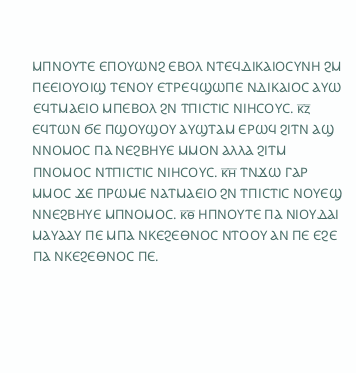ⲘⲠⲚⲞⲨⲦⲈ ⲈⲠⲞⲨⲰⲚϨ ⲈⲂⲞⲖ ⲚⲦⲈϤⲆⲒⲔⲀⲒⲞⲤⲨⲚⲎ ϨⲘ ⲠⲈⲈⲒⲞⲨⲞⲒϢ ⲦⲈⲚⲞⲨ ⲈⲦⲢⲈϤϢⲰⲠⲈ ⲚⲆⲒⲔⲀⲒⲞⲤ ⲀⲨⲰ ⲈϤⲦⲘⲀⲈⲒⲞ ⲘⲠⲈⲂⲞⲖ ϨⲚ ⲦⲠⲒⲤⲦⲒⲤ ⲚⲒⲎⲤⲞⲨⲤ. ⲕ̅ⲍ̅ ⲈϤⲦⲰⲚ ϬⲈ ⲠϢⲞⲨϢⲞⲨ ⲀⲨϢⲦⲀⲘ ⲈⲢⲰϤ ϨⲒⲦⲚ ⲀϢ ⲚⲚⲞⲘⲞⲤ ⲠⲀ ⲚⲈϨⲂⲎⲨⲈ ⲘⲘⲞⲚ ⲀⲖⲖⲀ ϨⲒⲦⲘ ⲠⲚⲞⲘⲞⲤ ⲚⲦⲠⲒⲤⲦⲒⲤ ⲚⲒⲎⲤⲞⲨⲤ. ⲕ̅ⲏ̅ ⲦⲚϪⲰ ⲄⲀⲢ ⲘⲘⲞⲤ ϪⲈ ⲠⲢⲰⲘⲈ ⲚⲀⲦⲘⲀⲈⲒⲞ ϨⲚ ⲦⲠⲒⲤⲦⲒⲤ ⲚⲞⲨⲈϢ ⲚⲚⲈϨⲂⲎⲨⲈ ⲘⲠⲚⲞⲘⲞⲤ. ⲕ̅ⲑ̅ ⲎⲠⲚⲞⲨⲦⲈ ⲠⲀ ⲚⲒⲞⲨⲆⲀⲒ ⲘⲀⲨⲀⲀⲨ ⲠⲈ ⲘⲠⲀ ⲚⲔⲈϨⲈⲐⲚⲞⲤ ⲚⲦⲞⲞⲨ ⲀⲚ ⲠⲈ ⲈϨⲈ ⲠⲀ ⲚⲔⲈϨⲈⲐⲚⲞⲤ ⲠⲈ.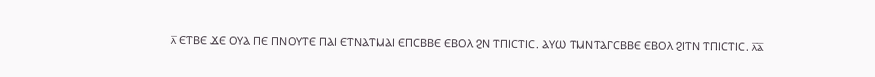ⲗ̅ ⲈⲦⲂⲈ ϪⲈ ⲞⲨⲀ ⲠⲈ ⲠⲚⲞⲨⲦⲈ ⲠⲀⲒ ⲈⲦⲚⲀⲦⲘⲀⲒ ⲈⲠⲤⲂⲂⲈ ⲈⲂⲞⲖ ϨⲚ ⲦⲠⲒⲤⲦⲒⲤ. ⲀⲨⲰ ⲦⲘⲚⲦⲀⲄⲤⲂⲂⲈ ⲈⲂⲞⲖ ϨⲒⲦⲚ ⲦⲠⲒⲤⲦⲒⲤ. ⲗ̅ⲁ̅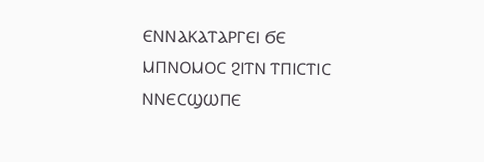ⲈⲚⲚⲀⲔⲀⲦⲀⲢⲄⲈⲒ ϬⲈ ⲘⲠⲚⲞⲘⲞⲤ ϨⲒⲦⲚ ⲦⲠⲒⲤⲦⲒⲤ ⲚⲚⲈⲤϢⲰⲠⲈ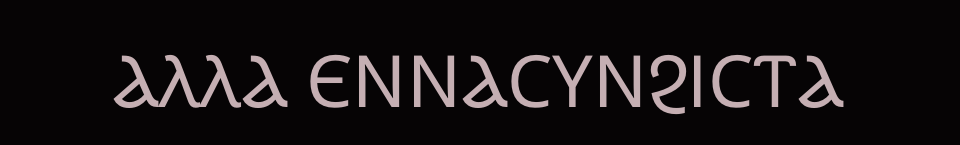ⲀⲖⲖⲀ ⲈⲚⲚⲀⲤⲨⲚϨⲒⲤⲦⲀ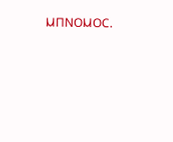ⲘⲠⲚⲞⲘⲞⲤ.